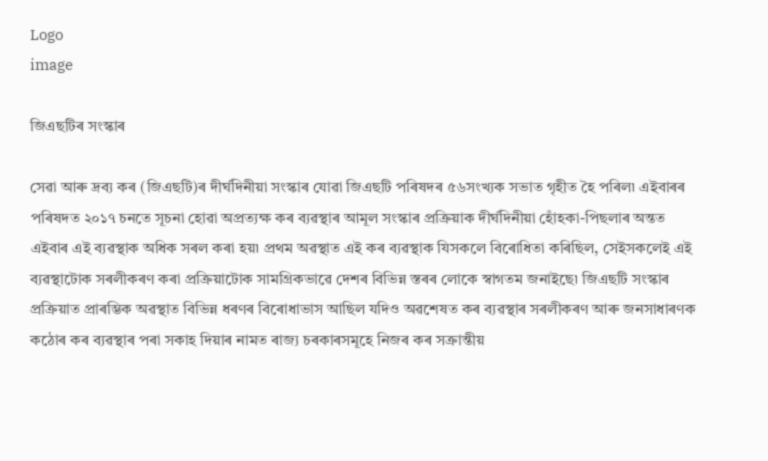Logo
image

জিএছটিৰ সংস্কাৰ

সেৱা আৰু দ্ৰব্য কৰ (জিএছটি)ৰ দীৰ্ঘদিনীয়া সংস্কাৰ যোৱা জিএছটি পৰিষদৰ ৫৬সংখ্যক সভাত গৃহীত হৈ পৰিল৷ এইবাৰৰ পৰিষদত ২০১৭ চনতে সূচনা হোৱা অপ্ৰত্যক্ষ কৰ ব্যৱস্থাৰ আমূল সংস্কাৰ প্ৰক্ৰিয়াক দীৰ্ঘদিনীয়া হোঁহকা-পিছলাৰ অন্তত এইবাৰ এই ব্যৱস্থাক অধিক সৰল কৰা হয়৷ প্ৰথম অৱস্থাত এই কৰ ব্যৱস্থাক যিসকলে বিৰোধিতা কৰিছিল, সেইসকলেই এই ব্যৱস্থাটোক সৰলীকৰণ কৰা প্ৰক্ৰিয়াটোক সামগ্ৰিকভাৱে দেশৰ বিভিন্ন স্তৰৰ লোকে স্বাগতম জনাইছে৷ জিএছটি সংস্কাৰ প্ৰক্ৰিয়াত প্ৰাৰম্ভিক অৱস্থাত বিভিন্ন ধৰণৰ বিৰোধাভাস আছিল যদিও অৱশেষত কৰ ব্যৱস্থাৰ সৰলীকৰণ আৰু জনসাধাৰণক কঠোৰ কৰ ব্যৱস্থাৰ পৰা সকাহ দিয়াৰ নামত ৰাজ্য চৰকাৰসমূহে নিজৰ কৰ সক্ৰান্তীয়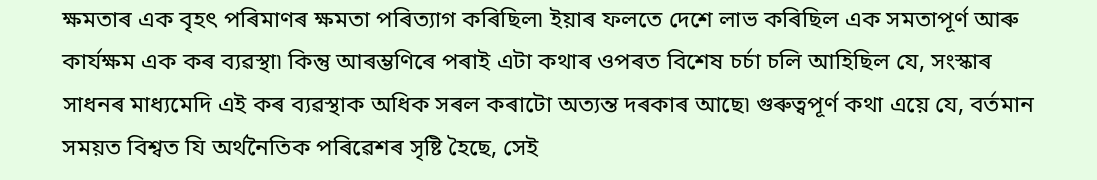ক্ষমতাৰ এক বৃহৎ পৰিমাণৰ ক্ষমতা পৰিত্যাগ কৰিছিল৷ ইয়াৰ ফলতে দেশে লাভ কৰিছিল এক সমতাপূৰ্ণ আৰু কাৰ্যক্ষম এক কৰ ব্যৱস্থা৷ কিন্তু আৰম্ভণিৰে পৰাই এটা কথাৰ ওপৰত বিশেষ চৰ্চা চলি আহিছিল যে, সংস্কাৰ সাধনৰ মাধ্যমেদি এই কৰ ব্যৱস্থাক অধিক সৰল কৰাটো অত্যন্ত দৰকাৰ আছে৷ গুৰুত্বপূৰ্ণ কথা এয়ে যে, বৰ্তমান সময়ত বিশ্বত যি অৰ্থনৈতিক পৰিৱেশৰ সৃষ্টি হৈছে, সেই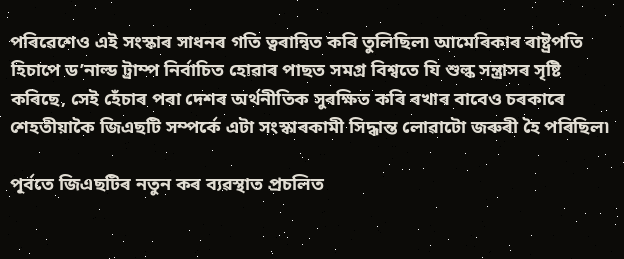পৰিৱেশেও এই সংস্কাৰ সাধনৰ গতি ত্বৰান্বিত কৰি তুলিছিল৷ আমেৰিকাৰ ৰাষ্ট্ৰপতি হিচাপে ড’নাল্ড ট্ৰাম্প নিৰ্বাচিত হোৱাৰ পাছত সমগ্ৰ বিশ্বতে যি শুল্ক সন্ত্ৰাসৰ সৃষ্টি কৰিছে, সেই হেঁচাৰ পৰা দেশৰ অৰ্থনীতিক সুৰক্ষিত কৰি ৰখাৰ বাবেও চৰকাৰে শেহতীয়াকৈ জিএছটি সম্পৰ্কে এটা সংস্কাৰকামী সিদ্ধান্ত লোৱাটো জৰুৰী হৈ পৰিছিল৷

পূৰ্বতে জিএছটিৰ নতুন কৰ ব্যৱস্থাত প্ৰচলিত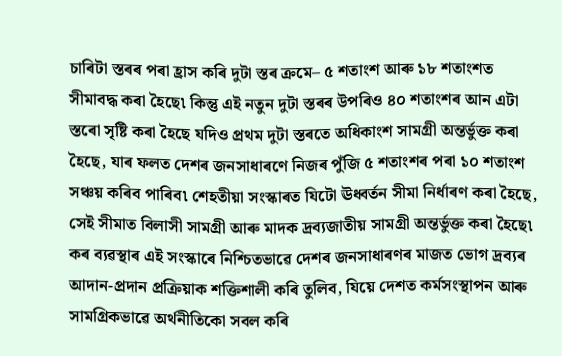চাৰিটা স্তৰৰ পৰা হ্ৰাস কৰি দুটা স্তৰ ক্ৰমে– ৫ শতাংশ আৰু ১৮ শতাংশত সীমাবদ্ধ কৰা হৈছে৷ কিন্তু এই নতুন দুটা স্তৰৰ উপৰিও ৪০ শতাংশৰ আন এটা স্তৰো সৃষ্টি কৰা হৈছে যদিও প্ৰথম দুটা স্তৰতে অধিকাংশ সামগ্ৰী অন্তৰ্ভুক্ত কৰা হৈছে, যাৰ ফলত দেশৰ জনসাধাৰণে নিজৰ পুঁজি ৫ শতাংশৰ পৰা ১০ শতাংশ সঞ্চয় কৰিব পাৰিব৷ শেহতীয়া সংস্কাৰত যিটো ঊধ্বৰ্তন সীমা নিৰ্ধাৰণ কৰা হৈছে, সেই সীমাত বিলাসী সামগ্ৰী আৰু মাদক দ্ৰব্যজাতীয় সামগ্ৰী অন্তৰ্ভুক্ত কৰা হৈছে৷ কৰ ব্যৱস্থাৰ এই সংস্কাৰে নিশ্চিতভাৱে দেশৰ জনসাধাৰণৰ মাজত ভোগ দ্ৰব্যৰ আদান-প্ৰদান প্ৰক্ৰিয়াক শক্তিশালী কৰি তুলিব, যিয়ে দেশত কৰ্মসংস্থাপন আৰু সামগ্ৰিকভাৱে অৰ্থনীতিকো সবল কৰি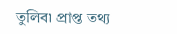তুলিব৷ প্ৰাপ্ত তথ্য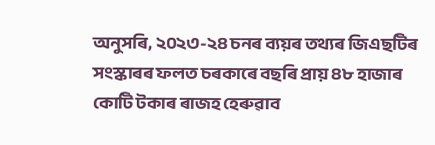অনুসৰি, ২০২৩-২৪ চনৰ ব্যয়ৰ তথ্যৰ জিএছটিৰ সংস্কাৰৰ ফলত চৰকাৰে বছৰি প্ৰায় ৪৮ হাজাৰ কোটি টকাৰ ৰাজহ হেৰুৱাব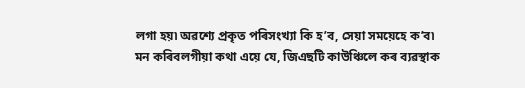লগা হয়৷ অৱশ্যে প্ৰকৃত পৰিসংখ্যা কি হ’ব, সেয়া সময়েহে ক’ব৷ মন কৰিবলগীয়া কথা এয়ে যে, জিএছটি কাউঞ্চিলে কৰ ব্যৱস্থাক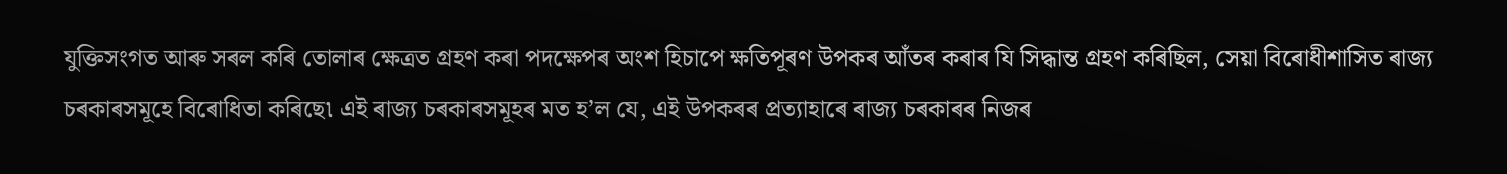যুক্তিসংগত আৰু সৰল কৰি তোলাৰ ক্ষেত্ৰত গ্ৰহণ কৰা পদক্ষেপৰ অংশ হিচাপে ক্ষতিপূৰণ উপকৰ আঁতৰ কৰাৰ যি সিদ্ধান্ত গ্ৰহণ কৰিছিল, সেয়া বিৰোধীশাসিত ৰাজ্য চৰকাৰসমূহে বিৰোধিতা কৰিছে৷ এই ৰাজ্য চৰকাৰসমূহৰ মত হ’ল যে, এই উপকৰৰ প্ৰত্যাহাৰে ৰাজ্য চৰকাৰৰ নিজৰ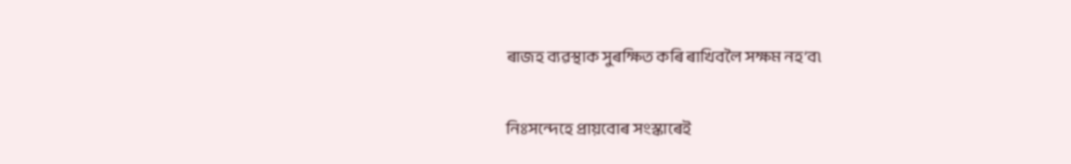ৰাজহ ব্যৱস্থাক সুৰক্ষিত কৰি ৰাখিবলৈ সক্ষম নহ’ব৷

নিঃসন্দেহে প্ৰায়বোৰ সংস্কাৰেই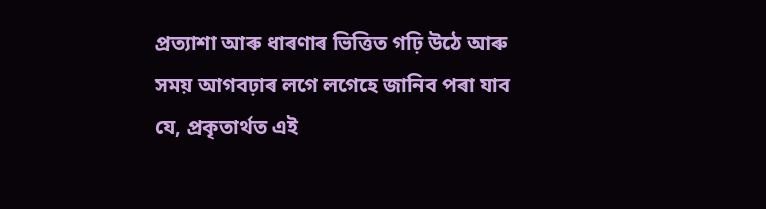প্ৰত্যাশা আৰু ধাৰণাৰ ভিত্তিত গঢ়ি উঠে আৰু সময় আগবঢ়াৰ লগে লগেহে জানিব পৰা যাব যে, প্ৰকৃতাৰ্থত এই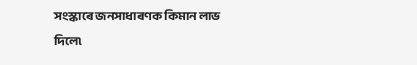সংস্কাৰে জনসাধাৰণক কিমান লাভ দিলে৷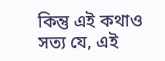কিন্তু এই কথাও সত্য যে, এই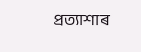প্ৰত্যাশাৰ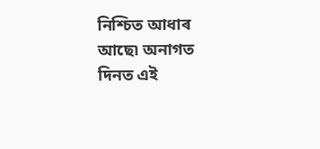নিশ্চিত আধাৰ আছে৷ অনাগত দিনত এই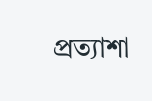প্ৰত্যাশা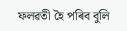ফলৱতী হৈ পৰিব বুলি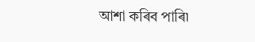আশা কৰিব পাৰি৷